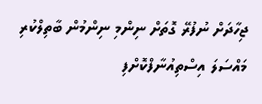ޖިހާދަށް ނުފުރޭ ގޮތަށް ނިންމި ނިންމުން ބާތިލްކުރި މައްސަލަ އިސްތިއުނާފްކޮށްފި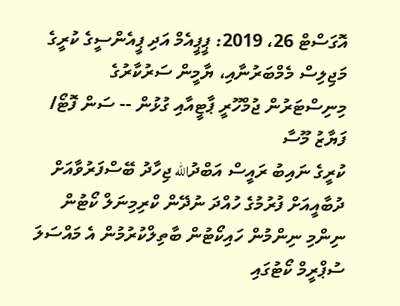އޮގަސްޓް 26، 2019: ޕީޕީއެމް އަދި ޕީއެންސީގެ ކުރީގެ މަޖިލިސް މެމްބަރުނާއި، ޔާމީން ސަރުކާރުގެ މިނިސްޓަރުން ޖުމްހޫރީ ޕާޓީއާއި ގުޅުން -- ސަން ފޮޓޯ/ ފަޔާޒު މޫސާ
ކުރީގެ ނައިބު ރައީސް އަބްދުالله ޖިހާދު ބޭސްފަރުވާއަށް ދުބާއީއަށް ފުރުމުގެ ހުއްދަ ނުދޭން ކްރިމިނަލް ކޯޓުން ނިންމި ނިންމުން ހައިކޯޓުން ބާތިލްކުރުމުން އެ މައްސަލަ ސުޕްރީމް ކޯޓުގައި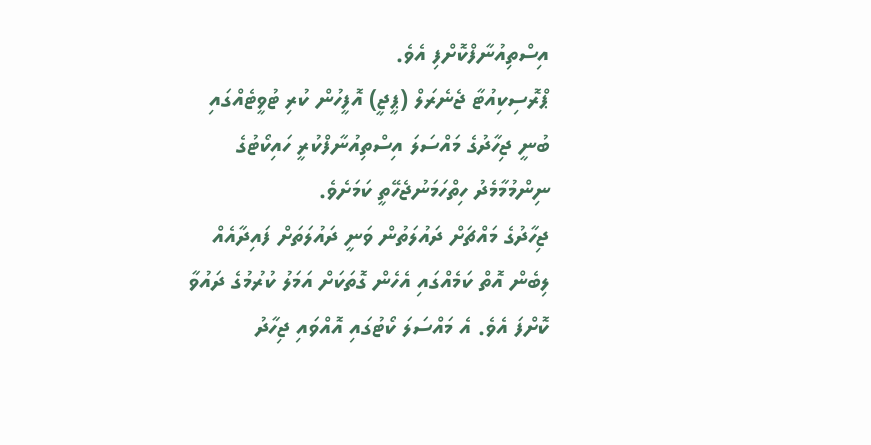އިސްތިއުނާފްކޮށްފި އެވެ.
ޕްރޮސިކިއުޓާ ޖެނެރަލް (ޕީޖީ) އޮފީހުން ކުރި ޓުވީޓެއްގައި ބުނީ ޖިހާދުގެ މައްސަލަ އިސްތިއުނާފްކުރީ ހައިކޯޓުގެ ނިންމުމާމެދު ހިތްހަމަނުޖެހޭތީ ކަމަށެވެ.
ޖިހާދުގެ މައްޗަށް ދައުލަތުން ވަނީ ދައުލަތަށް ފައިދާއެއް ލިބެން އޮތް ކަމެއްގައި އެހެން ގޮތަކަށް އަމަލު ކުރުމުގެ ދައުވާ ކޮށްފަ އެވެ. އެ މައްސަލަ ކޯޓުގައި އޮއްވައި ޖިހާދު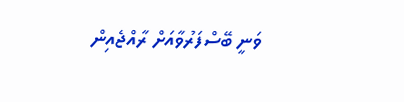ވަނީ ބޭސްފަރުވާއަށް ރާއްޖެއިން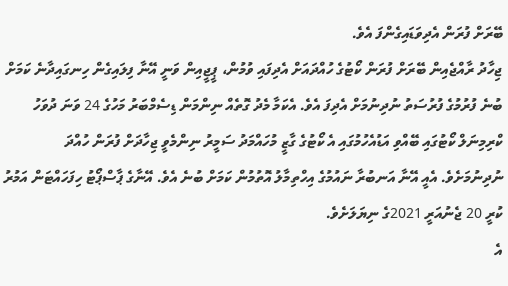ބޭރަށް ފުރަން އެދިވަޑައިގެންފަ އެވެ.
ޖިހާދު ރާއްޖެއިން ބޭރަށް ފުރަން ކޯޓުގެ ހުއްދައަށް އެދިފައި ވުމުން، ޕީޖީއިން ވަނީ އޭނާ ފިލައިގެން ހިނގައިދާނެ ކަމަށް ބުނެ ފުރުމުގެ ފުރުސަތު ނުދިނުމަށް އެދިފަ އެވެ. އެކަމާ މެދު ގޮތެއް ނިންމަން ޑިސެމްބަރު މަހުގެ 24 ވަނަ ދުވަހު ކްރިމިނަލް ކޯޓުގައި ބޭއްވި އަޑުއެހުމުގައި އެ ކޯޓުގެ ގާޒީ މުހައްމަދު ސަމީރު ނިންމެވީ ޖިހާދަށް ފުރަން ހުއްދަ ނުދިނުމަށެވެ. އެއީ އޭނާ އަނބުރާ ނައުމުގެ އިހްތިމާލު އޮތުމުން ކަމަށް ބުނެ އެވެ. އޭނާގެ ޕާސްޕޯޓު ހިފަހައްޓަން އަމުރު ކުރީ 20 ޖެނުއަރީ 2021ގެ ނިޔަލަށެވެ.
އެ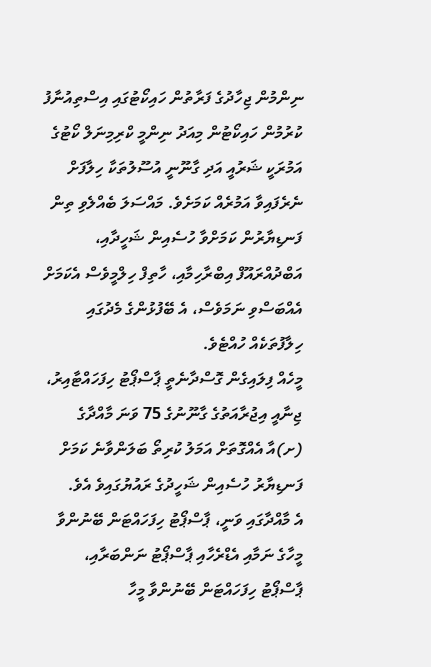ނިންމުން ޖިހާދުގެ ފަރާތުން ހައިކޯޓުގައި އިސްތިއުނާފު ކުރުމުން ހައިކޯޓުން މިއަދު ނިންމީ ކްރިމިނަލް ކޯޓުގެ އަމުރަކީ ޝަރުއީ އަދި ގާނޫނީ އުސޫލުތަކާ ހިލާފަށް ނެރެފައިވާ އަމުރެއް ކަމަށެވެ. މައްސަލަ ބެއްލެވި ތިން ފަނޑިޔާރުން ކަމަށްވާ ހުސެއިން ޝަހީދާއި، އަބްދުއްރައޫފް އިބްރާހިމާއި، ހާތިފް ހިލްމީވެސް އެކަމަށް އެއްބަސްވި ނަމަވެސް، އެ ބޭފުޅުންގެ މެދުގައި ހިލާފުތަކެއް ހުއްޓެވެ.
މީހެއް ފިލައިގެން ގޮސްދާނެތީ ޕާސްޕޯޓު ހިފަހައްޓާއިރު، ޖިނާއީ އިޖުރާއަތުގެ ގާނޫނުގެ 75 ވަނަ މާއްދާގެ (ށ)އާ އެއްގޮތަށް އަމަލު ކުރިތޯ ބަލަންވާނެ ކަމަށް ފަނޑިޔާރު ހުސެއިން ޝަހީދުގެ ރައުޔުގައިވެ އެވެ.
އެ މާއްދާގައި ވަނީ، ޕާސްޕޯޓު ހިފަހައްޓަން ބޭނުންވާ މީހާގެ ނަމާއި އެޑްރެހާއި ޕާސްޕޯޓު ނަންބަރާއި، ޕާސްޕޯޓު ހިފަހައްޓަން ބޭނުންވާ މީހާ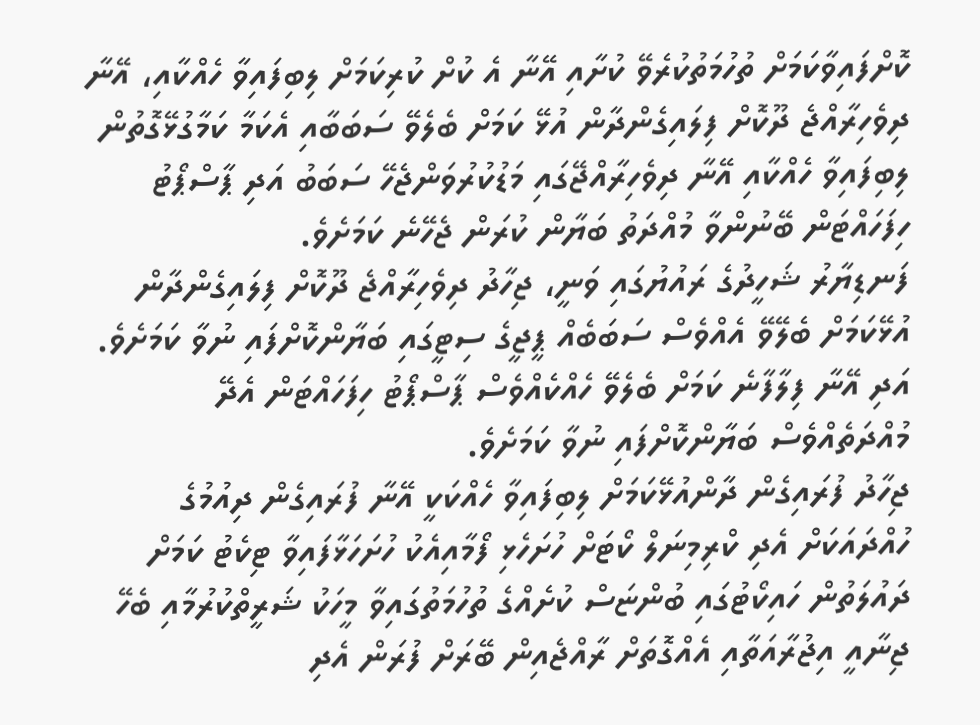ކޮށްފައިވާކަމަށް ތުހުމަތުކުރެވޭ ކުށާއި އޭނާ އެ ކުށް ކުރިކަމަށް ލިބިފައިވާ ހެއްކާއި، އޭނާ ދިވެހިރާއްޖެ ދޫކޮށް ފިލައިގެންދާން އުޅޭ ކަމަށް ބެލެވޭ ސަބަބާއި އެކަމާ ކަމާގުޅޭގޮތުން ލިބިފައިވާ ހެއްކާއި އޭނާ ދިވެހިރާއްޖޭގައި މަޑުކުރުވަންޖެހޭ ސަބަބު އަދި ޕާސްޕޯޓު ހިފަހައްޓަން ބޭނުންވާ މުއްދަތު ބަޔާން ކުރަން ޖެހޭނެ ކަމަށެވެ.
ފަނޑިޔާރު ޝަހީދުގެ ރައުޔުގައި ވަނީ، ޖިހާދު ދިވެހިރާއްޖެ ދޫކޮށް ފިލައިގެންދާން އުޅޭކަމަށް ބެލޭވޭ އެއްވެސް ސަބަބެއް ޕީޖީގެ ސިޓީގައި ބަޔާންކޮށްފައި ނުވާ ކަމަށެވެ. އަދި އޭނާ ފިލާފާނެ ކަމަށް ބެލެވޭ ހެއްކެއްވެސް ޕާސްޕޯޓު ހިފަހައްޓަން އެދޭ މުއްދަތެއްވެސް ބަޔާންކޮށްފައި ނުވާ ކަމަށެވެ.
ޖިހާދު ފުރައިގެން ދާންއުޅޭކަމަށް ލިބިފައިވާ ހެއްކަކީ އޭނާ ފުރައިގެން ދިއުމުގެ ހުއްދައަކަށް އެދި ކްރިމިނަލް ކޯޓަށް ހުށަހެޅި ފޯމާއިއެކު ހުށަހަޅާފައިވާ ޓިކެޓު ކަމަށް ދައުލަތުން ހައިކޯޓުގައި ބުންޏަސް ކުށެއްގެ ތުހުމަތުގައިވާ މީހަކު ޝަރީތްކުރުމާއި ބެހޭ ޖިނާއީ އިޖުރާއަތާއި އެއްގޮތަށް ރާއްޖެއިން ބޭރަށް ފުރަން އެދި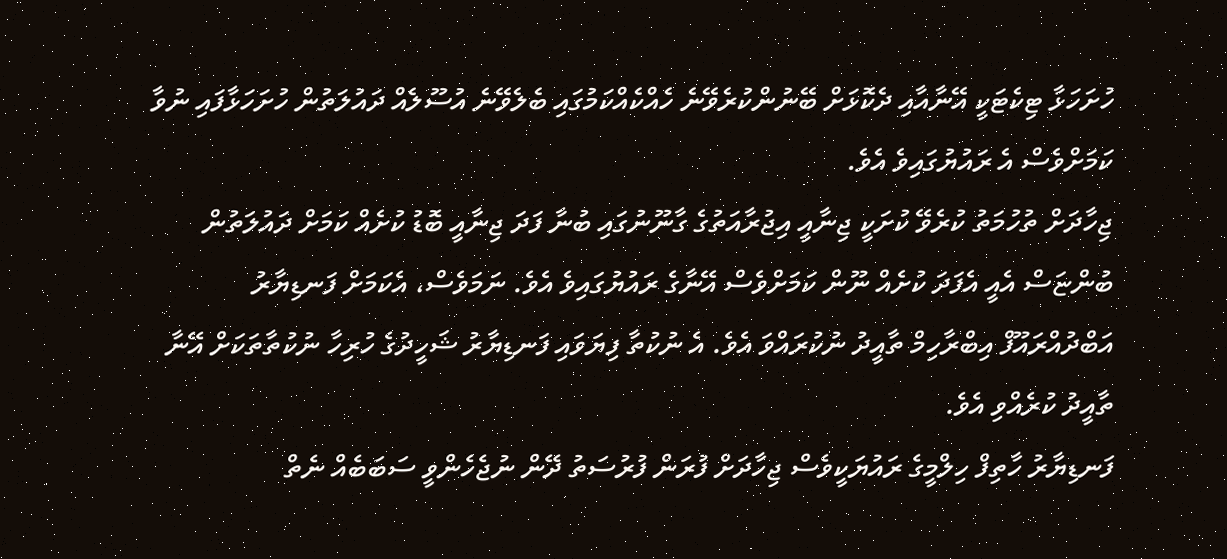ހުށަހަޅާ ޓިކެޓަކީ އޭނާއާއި ދެކޮޅަށް ބޭނުންކުރެވޭނެ ހެއްކެއްކަމުގައި ބެލެވޭނެ އުސޫލެއް ދައުލަތުން ހުށަހަޅާފައި ނުވާ ކަމަށްވެސް އެ ރައުޔުގައިވެ އެވެ.
ޖިހާދަށް ތުހުމަތު ކުރެވޭ ކުށަކީ ޖިނާއީ އިޖުރާއަތުގެ ގާނޫނުގައި ބުނާ ފަދަ ޖިނާއީ ބޮޑު ކުށެއް ކަމަށް ދައުލަތުން ބުންޏަސް އެއީ އެފަދަ ކުށެއް ނޫން ކަމަށްވެސް އޭނާގެ ރައުޔުގައިވެ އެވެ. ނަމަވެސް، އެކަމަށް ފަނޑިޔާރު އަބްދުއްރައޫފް އިބްރާހިމް ތާއީދު ނުކުރައްވަ އެވެ. އެ ނުކުތާ ފިޔަވައި ފަނޑިޔާރު ޝަހީދުގެ ހުރިހާ ނުކުތާތަކަށް އޭނާ ތާއީދު ކުރެއްވި އެވެ.
ފަނޑިޔާރު ހާތިފް ހިލްމީގެ ރައުޔަކީވެސް ޖިހާދަށް ފުރަން ފުރުސަތު ދޭން ނުޖެހެންވީ ސަބަބެއް ނެތް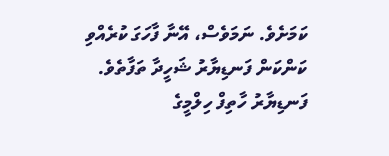ކަމަށެވެ. ނަމަވެސް، އޭނާ ފާހަގަ ކުރެއްވި ކަންކަން ފަނޑިޔާރު ޝަހީދާ ތަފާތެވެ.
ފަނޑިޔާރު ހާތިފް ހިލްމީގެ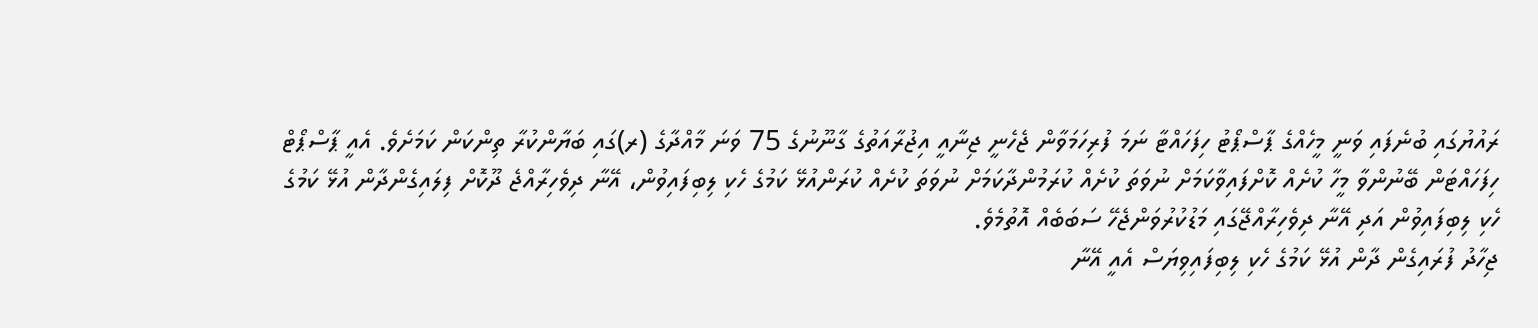ރައުޔުގައި ބުނެފައި ވަނީ މީހެއްގެ ޕާސްޕޯޓު ހިފަހައްޓާ ނަމަ ފުރިހަމަވާން ޖެހެނީ ޖިނާއީ އިޖުރާއަތުގެ ގާނޫނުގެ 75 ވަނަ މާއްދާގެ (ރ)ގައި ބަޔާންކުރާ ތިންކަން ކަމަށެވެ. އެއީ ޕާސްޕޯޓް ހިފަހައްޓަން ބޭނުންވާ މީހާ ކުށެއް ކޮށްފައިވާކަމަށް ނުވަތަ ކުށެއް ކުރަމުންދާކަމަށް ނުވަތަ ކުށެއް ކުރަންއުޅޭ ކަމުގެ ހެކި ލިބިފައިވުން، އޭނާ ދިވެހިރާއްޖެ ދޫކޮށް ފިލައިގެންދާން އުޅޭ ކަމުގެ ހެކި ލިބިފައިވުން އަދި އޭނާ ދިވެހިރާއްޖޭގައި މަޑުކުރުވަންޖެހޭ ސަބަބެއް އޮތުމެވެ.
ޖިހާދު ފުރައިގެން ދާން އުޅޭ ކަމުގެ ހެކި ލިބިފައިވިޔަސް އެއީ އޭނާ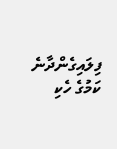ފިލައިގެންދާނެ ކަމުގެ ހެކި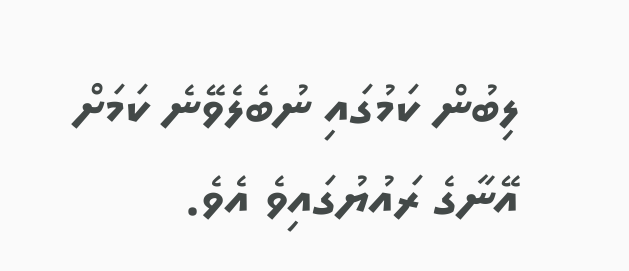ލިބުން ކަމުގައި ނުބެލެވޭނެ ކަމަށް އޭނާގެ ރައުޔުގައިވެ އެވެ.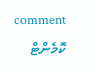comment ކޮމެންޓް